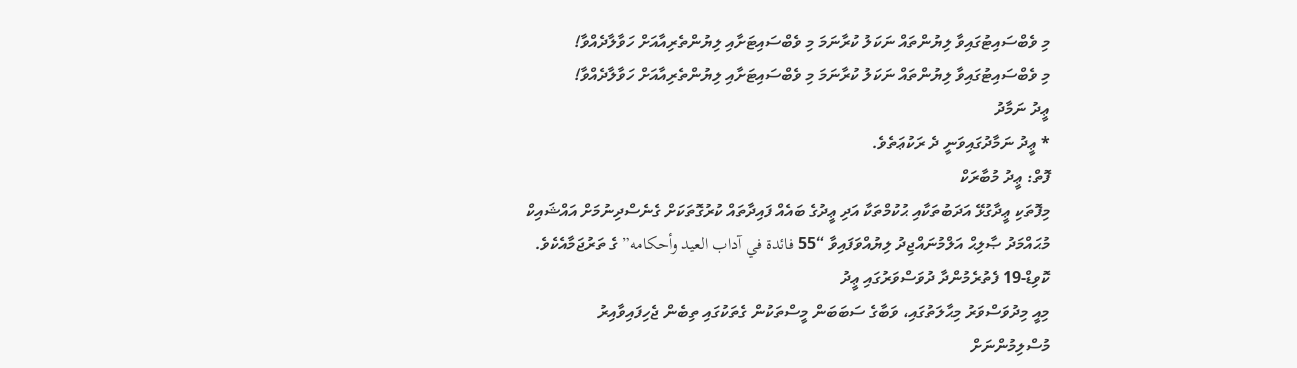މި ވެބްސައިޓުގައިވާ ލިޔުންތައް ނަކަލު ކުރާނަމަ މި ވެބްސައިޓަށާއި ލިޔުންތެރިއާއަށް ހަވާލާދެއްވާ!
މި ވެބްސައިޓުގައިވާ ލިޔުންތައް ނަކަލު ކުރާނަމަ މި ވެބްސައިޓަށާއި ލިޔުންތެރިއާއަށް ހަވާލާދެއްވާ!
ޢީދު ނަމާދު
* ޢީދު ނަމާދުގައިވަނީ ދެ ރަކުޢަތެވެ.
ފޮތް: ޢީދު މުބާރަކް
މިފޮތަކި ޢީދާގުޅޭ އަދަބުތަކާއި ޙުކުމްތަކާ އަދި ޢީދުގެ ބައެއް ފައިދާތައް ކުރުގޮތަކަށް ގެނެސްދިނުމަށް އައްޝައިކް މުޙައްމަދު ޞާލިޙް އަލްމުނައްޖިދު ލިޔުއްވަފައިވާ “55 فائدة في آداب العيد وأحكامه” ގެ ތަރުޖަމާއެކެވެ.
ކޮވިޑް-19 ފެތުރެމުންދާ ދުވަސްވަރުގައި ޢީދު
މިއީ މިދުވަސްވަރު މިޙާލަތުގައި، ވަބާގެ ސަބަބަން މީސްތަކުން ގެތަކުގައި ތިބެން ޖެހިފައިވާއިރު މުސްލިމުންނަށް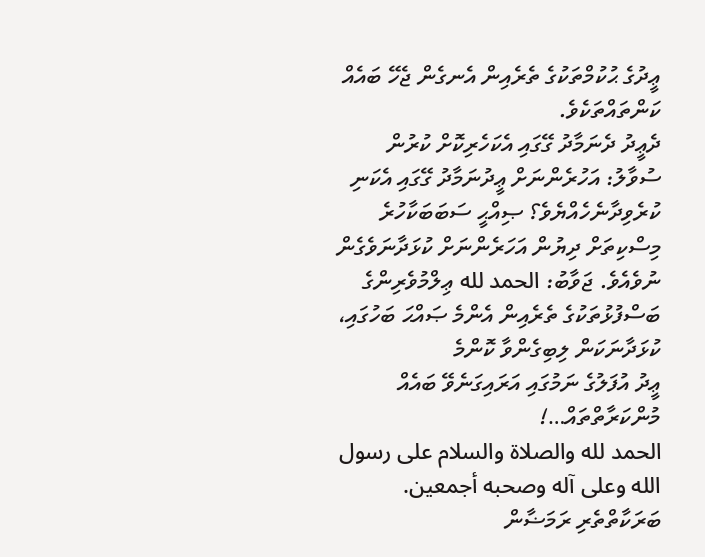ޢީދުގެ ޙުކުމްތަކުގެ ތެރެއިން އެނގެން ޖެހޭ ބައެއް ކަންތައްތަކެވެ.
ދެޢީދު ދެނަމާދު ގޭގައި އެކަހެރިކޮށް ކުރުން
ސުވާލު: އަހުރެންނަށް ޢީދުނަމާދު ގޭގައި އެކަނި ކުރެވިދާނެހެއްޔެވެ؟ ޞިއްޙީ ސަބަބަކާހުރެ މިސްކިތަށް ދިޔުން އަހަރެންނަށް ކުޅަދާނަވެގެން ނުވެއެވެ. ޖަވާބު: الحمد لله ޢިލްމުވެރިންގެ ބަސްފުޅުތަކުގެ ތެރެއިން އެންމެ ޞައްޙަ ބަހުގައި، ކުޅަދާނަކަން ލިބިގެންވާ ކޮންމެ
ޢީދު އުފަލުގެ ނަމުގައި އަރައިގަނެވޭ ބައެއް މުންކަރާތްތައް…!
الحمد لله والصلاة والسلام على رسول الله وعلى آله وصحبه أجمعين. ބަރަކާތްތެރި ރަމަޟާން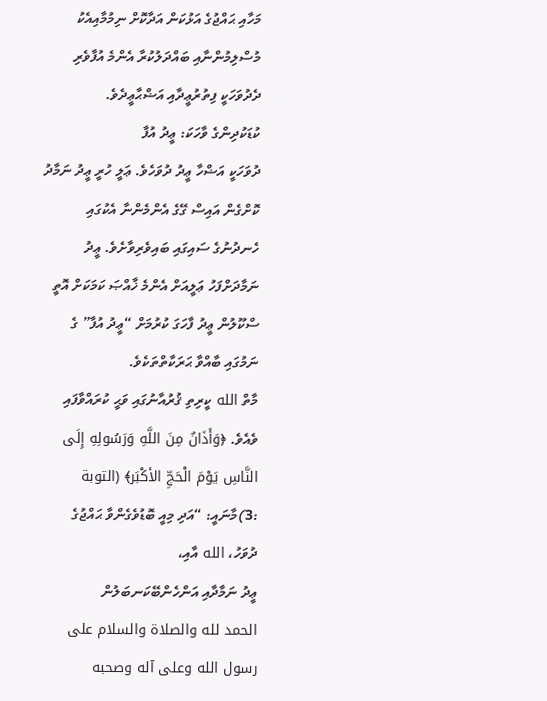މަހާއި ޙައްޖުގެ އަޅުކަން އަދާކޮށް ނިމުމާއިއެކު މުސްލިމުންނާއި ބައްދަލުކުރާ އެންމެ އުފާވެރި ދެދުވަހަކީ ފިތުރުޢީދާއި އަޟްޙާޢީދެވެ.
ކުޑަކުދިންގެ ވާހަކަ: ޢީދު އުފާ
ދުވަހަކީ އަޟްހާ ޢީދު ދުވަހެވެ. ޢަލީ ހުރީ ޢީދު ނަމާދު ކޮށްގެން އައިސް ގޭގެ އެންމެންނާ އެކުގައި ހެނދުނުގެ ސައިގައި ބައިވެރިވާށެވެ. ޢީދު ނަމާދަށްފަހު ޢަލީއަށް އެންމެ ޚާއްޞަ ކަމަކަށް އޮތީ ސްކޫލުން ޢީދު ފާހަގަ ކުރުމަށް “ޢީދު އުފާ” ގެ ނަމުގައި ބާއްވާ ޙަރަކާތްތަކެވެ.
މާތް الله ކީރިތި ޤުރުއާނުގައި ވަޙީ ކުރައްވާފައި ވެއެވެ. ﴿وَأَذَانٌ مِنَ اللَّهِ وَرَسُولِهِ إِلَى النَّاسِ يَوْمَ الْحَجِّ الأكْبَر﴾ (التوبة :3)މާނައީ: “އަދި މިއީ ބޮޑުވެގެންވާ ޙައްޖުގެ ދުވަހު، الله އާއި،
ޢީދު ނަމާދާއި އަންހެންބޭކަނބަލުން
الحمد لله والصلاة والسلام على رسول الله وعلى آله وصحبه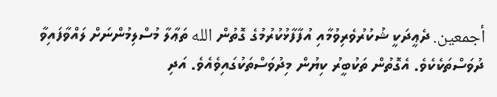أجمعين. ދެޢީދަކީ ޝުކުރުވެރިވުމާއި އުފާފާޅުކުރުމުގެ ގޮތުން الله ތަޢާލާ މުސްލިމުންނަށް ލައްވާފައިވާ ދުވަސްތަކެކެވެ. އެގޮތުން ތަކުބީރު ކިޔުން މިދުވަސްތަކުގައިވެއެވެ. އަދި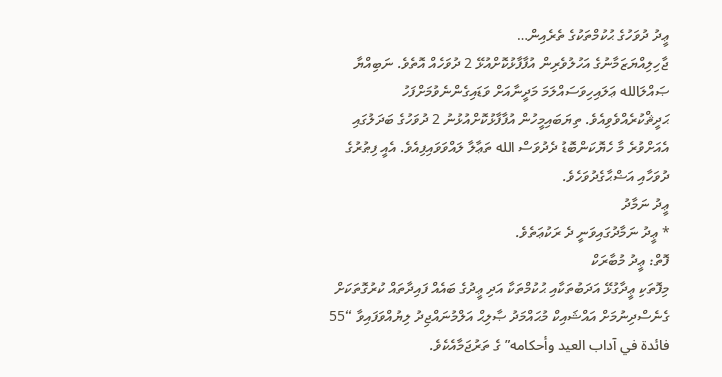ޢީދު ދުވަހުގެ ޙުކުމްތަކުގެ ތެރެއިން…
ޖާހިލިއްޔަޒަމާނުގެ އަހުލުވެރިން އުފާފާޅުކޮށްއުޅޭ 2 ދުވަހެއް އޮތެވެ. ނަބިއްޔާ ޞައްލަالله ޢަލައިހިވަސައްލަމަ މަދީނާއަށް ވަޑައިގެންނެވުމަށްފަހު ޙަދީޘްކުރެއްވެވިއެވެ. ތިޔަބައިމީހުން އުފާފާޅުކޮށްއުޅުނު 2 ދުވަހުގެ ބަދަލުގައި އެއަށްވުރެ މާ ހެޔޮކަންބޮޑު ދެދުވަސް الله ތަޢާލާ ލައްވަވައިފިއެވެ. އެއީ ފިޠުރުގެ ދުވަހާއި އަޟްޙާގެދުވަހެވެ.
ޢީދު ނަމާދު
* ޢީދު ނަމާދުގައިވަނީ ދެ ރަކުޢަތެވެ.
ފޮތް: ޢީދު މުބާރަކް
މިފޮތަކި ޢީދާގުޅޭ އަދަބުތަކާއި ޙުކުމްތަކާ އަދި ޢީދުގެ ބައެއް ފައިދާތައް ކުރުގޮތަކަށް ގެނެސްދިނުމަށް އައްޝައިކް މުޙައްމަދު ޞާލިޙް އަލްމުނައްޖިދު ލިޔުއްވަފައިވާ “55 فائدة في آداب العيد وأحكامه” ގެ ތަރުޖަމާއެކެވެ.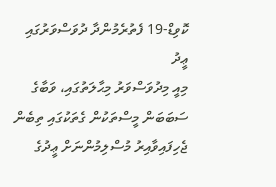ކޮވިޑް-19 ފެތުރެމުންދާ ދުވަސްވަރުގައި ޢީދު
މިއީ މިދުވަސްވަރު މިޙާލަތުގައި، ވަބާގެ ސަބަބަން މީސްތަކުން ގެތަކުގައި ތިބެން ޖެހިފައިވާއިރު މުސްލިމުންނަށް ޢީދުގެ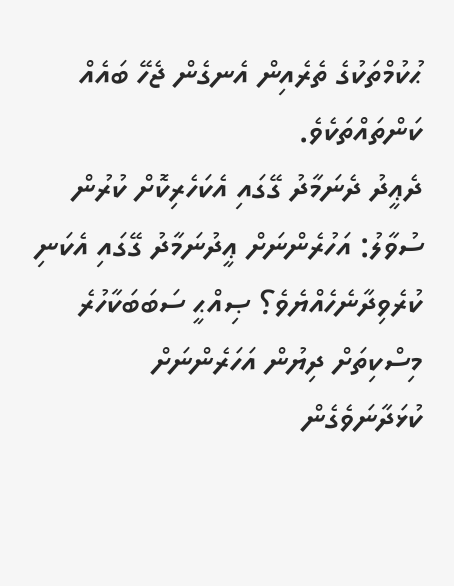ޙުކުމްތަކުގެ ތެރެއިން އެނގެން ޖެހޭ ބައެއް ކަންތައްތަކެވެ.
ދެޢީދު ދެނަމާދު ގޭގައި އެކަހެރިކޮށް ކުރުން
ސުވާލު: އަހުރެންނަށް ޢީދުނަމާދު ގޭގައި އެކަނި ކުރެވިދާނެހެއްޔެވެ؟ ޞިއްޙީ ސަބަބަކާހުރެ މިސްކިތަށް ދިޔުން އަހަރެންނަށް ކުޅަދާނަވެގެން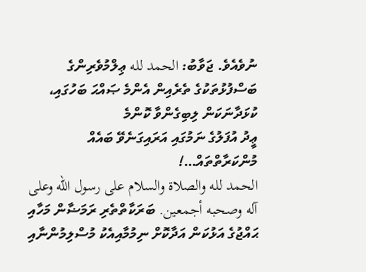ނުވެއެވެ. ޖަވާބު: الحمد لله ޢިލްމުވެރިންގެ ބަސްފުޅުތަކުގެ ތެރެއިން އެންމެ ޞައްޙަ ބަހުގައި، ކުޅަދާނަކަން ލިބިގެންވާ ކޮންމެ
ޢީދު އުފަލުގެ ނަމުގައި އަރައިގަނެވޭ ބައެއް މުންކަރާތްތައް…!
الحمد لله والصلاة والسلام على رسول الله وعلى آله وصحبه أجمعين. ބަރަކާތްތެރި ރަމަޟާން މަހާއި ޙައްޖުގެ އަޅުކަން އަދާކޮށް ނިމުމާއިއެކު މުސްލިމުންނާއި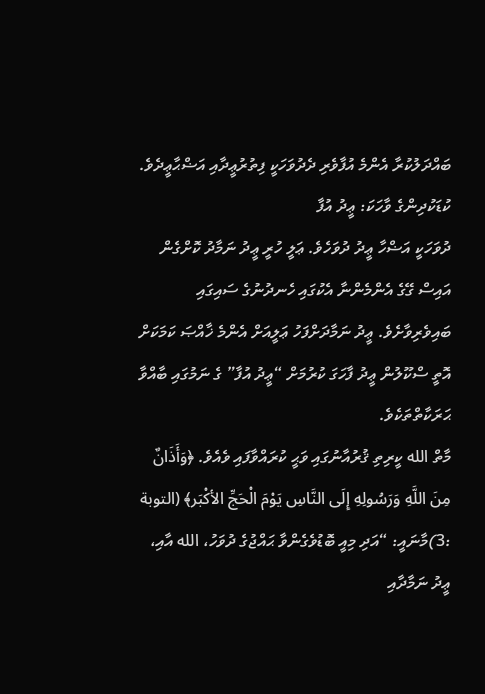ބައްދަލުކުރާ އެންމެ އުފާވެރި ދެދުވަހަކީ ފިތުރުޢީދާއި އަޟްޙާޢީދެވެ.
ކުޑަކުދިންގެ ވާހަކަ: ޢީދު އުފާ
ދުވަހަކީ އަޟްހާ ޢީދު ދުވަހެވެ. ޢަލީ ހުރީ ޢީދު ނަމާދު ކޮށްގެން އައިސް ގޭގެ އެންމެންނާ އެކުގައި ހެނދުނުގެ ސައިގައި ބައިވެރިވާށެވެ. ޢީދު ނަމާދަށްފަހު ޢަލީއަށް އެންމެ ޚާއްޞަ ކަމަކަށް އޮތީ ސްކޫލުން ޢީދު ފާހަގަ ކުރުމަށް “ޢީދު އުފާ” ގެ ނަމުގައި ބާއްވާ ޙަރަކާތްތަކެވެ.
މާތް الله ކީރިތި ޤުރުއާނުގައި ވަޙީ ކުރައްވާފައި ވެއެވެ. ﴿وَأَذَانٌ مِنَ اللَّهِ وَرَسُولِهِ إِلَى النَّاسِ يَوْمَ الْحَجِّ الأكْبَر﴾ (التوبة :3)މާނައީ: “އަދި މިއީ ބޮޑުވެގެންވާ ޙައްޖުގެ ދުވަހު، الله އާއި،
ޢީދު ނަމާދާއި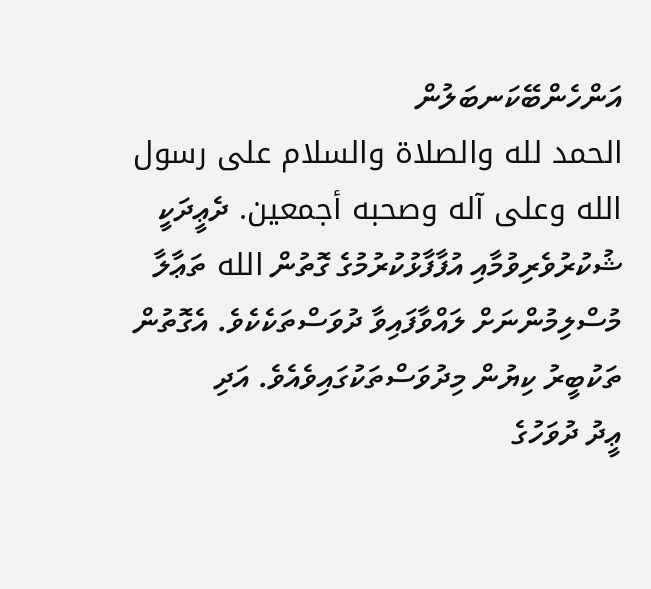އަންހެންބޭކަނބަލުން
الحمد لله والصلاة والسلام على رسول الله وعلى آله وصحبه أجمعين. ދެޢީދަކީ ޝުކުރުވެރިވުމާއި އުފާފާޅުކުރުމުގެ ގޮތުން الله ތަޢާލާ މުސްލިމުންނަށް ލައްވާފައިވާ ދުވަސްތަކެކެވެ. އެގޮތުން ތަކުބީރު ކިޔުން މިދުވަސްތަކުގައިވެއެވެ. އަދި
ޢީދު ދުވަހުގެ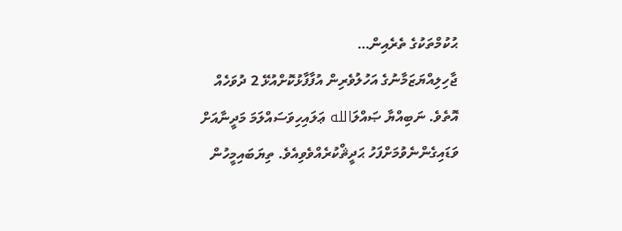ޙުކުމްތަކުގެ ތެރެއިން…
ޖާހިލިއްޔަޒަމާނުގެ އަހުލުވެރިން އުފާފާޅުކޮށްއުޅޭ 2 ދުވަހެއް އޮތެވެ. ނަބިއްޔާ ޞައްލަالله ޢަލައިހިވަސައްލަމަ މަދީނާއަށް ވަޑައިގެންނެވުމަށްފަހު ޙަދީޘްކުރެއްވެވިއެވެ. ތިޔަބައިމީހުން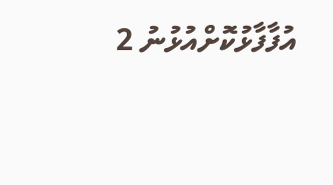އުފާފާޅުކޮށްއުޅުނު 2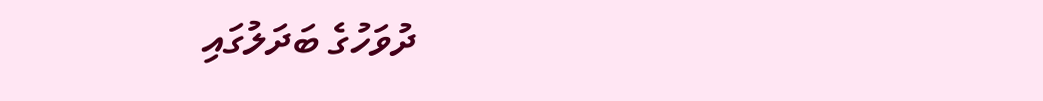ދުވަހުގެ ބަދަލުގައި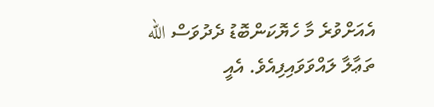އެއަށްވުރެ މާ ހެޔޮކަންބޮޑު ދެދުވަސް الله ތަޢާލާ ލައްވަވައިފިއެވެ. އެއީ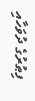ފިޠުރުގެ ދުވަހާއި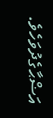އަޟްޙާގެދުވަހެވެ.